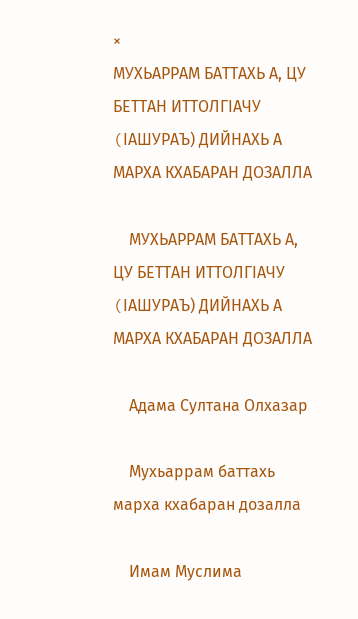×
МУХЬАРРАМ БАТТАХЬ А, ЦУ БЕТТАН ИТТОЛГIАЧУ (IАШУРАЪ) ДИЙНАХЬ А МАРХА КХАБАРАН ДОЗАЛЛА

    МУХЬАРРАМ БАТТАХЬ А, ЦУ БЕТТАН ИТТОЛГIАЧУ (IАШУРАЪ) ДИЙНАХЬ А МАРХА КХАБАРАН ДОЗАЛЛА

    Адама Султана Олхазар

    Мухьаррам баттахь марха кхабаран дозалла

    Имам Муслима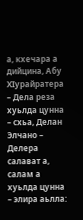а, кхечара а дийцина, Абу ХIурайратера – Дела реза хуьлда цунна – схьа, Делан Элчано – Делера салават а, салам а хуьлда цунна – элира аьлла: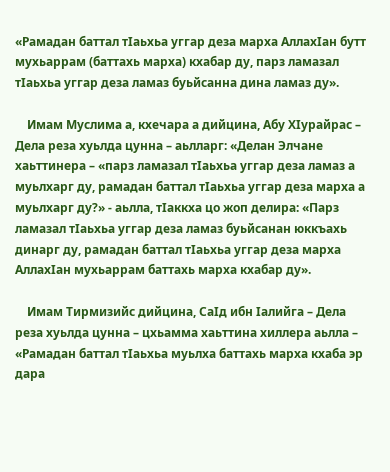«Рамадан баттал тIаьхьа уггар деза марха АллахIан бутт мухьаррам (баттахь марха) кхабар ду, парз ламазал тIаьхьа уггар деза ламаз буьйсанна дина ламаз ду».

    Имам Муслима а, кхечара а дийцина, Абу ХIурайрас – Дела реза хуьлда цунна – аьлларг: «Делан Элчане хаьттинера – «парз ламазал тIаьхьа уггар деза ламаз а муьлхарг ду, рамадан баттал тIаьхьа уггар деза марха а муьлхарг ду?» - аьлла, тIаккха цо жоп делира: «Парз ламазал тIаьхьа уггар деза ламаз буьйсанан юккъахь динарг ду, рамадан баттал тIаьхьа уггар деза марха АллахIан мухьаррам баттахь марха кхабар ду».

    Имам Тирмизийс дийцина, СаIд ибн Iалийга – Дела реза хуьлда цунна – цхьамма хаьттина хиллера аьлла – «Рамадан баттал тIаьхьа муьлха баттахь марха кхаба эр дара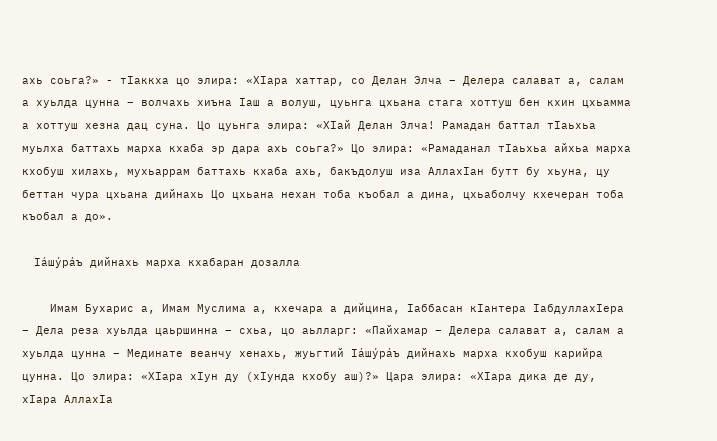ахь соьга?» - тIаккха цо элира: «ХIара хаттар, со Делан Элча – Делера салават а, салам а хуьлда цунна – волчахь хиъна Iаш а волуш, цуьнга цхьана стага хоттуш бен кхин цхьамма а хоттуш хезна дац суна. Цо цуьнга элира: «ХIай Делан Элча! Рамадан баттал тIаьхьа муьлха баттахь марха кхаба эр дара ахь соьга?» Цо элира: «Рамаданал тIаьхьа айхьа марха кхобуш хилахь, мухьаррам баттахь кхаба ахь, бакъдолуш иза АллахIан бутт бу хьуна, цу беттан чура цхьана дийнахь Цо цхьана нехан тоба къобал а дина, цхьаболчу кхечеран тоба къобал а до».

    Iáшýрáъ дийнахь марха кхабаран дозалла

    Имам Бухарис а, Имам Муслима а, кхечара а дийцина, Iаббасан кIантера IабдуллахIера – Дела реза хуьлда цаьршинна – схьа, цо аьлларг: «Пайхамар – Делера салават а, салам а хуьлда цунна – Мединате веанчу хенахь, жуьгтий Iáшýрáъ дийнахь марха кхобуш карийра цунна. Цо элира: «ХIара хIун ду (хIунда кхобу аш)?» Цара элира: «ХIара дика де ду, хIара АллахIа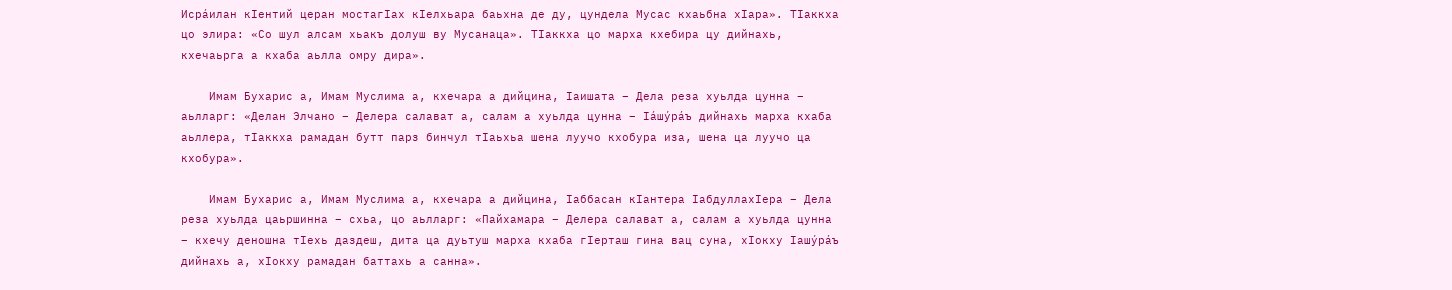Исрáилан кIентий церан мостагIах кIелхьара баьхна де ду, цундела Мусас кхаьбна хIара». ТIаккха цо элира: «Со шул алсам хьакъ долуш ву Мусанаца». ТIаккха цо марха кхебира цу дийнахь, кхечаьрга а кхаба аьлла омру дира».

    Имам Бухарис а, Имам Муслима а, кхечара а дийцина, Iаишата – Дела реза хуьлда цунна – аьлларг: «Делан Элчано – Делера салават а, салам а хуьлда цунна – Iáшýрáъ дийнахь марха кхаба аьллера, тIаккха рамадан бутт парз бинчул тIаьхьа шена луучо кхобура иза, шена ца луучо ца кхобура».

    Имам Бухарис а, Имам Муслима а, кхечара а дийцина, Iаббасан кIантера IабдуллахIера – Дела реза хуьлда цаьршинна – схьа, цо аьлларг: «Пайхамара – Делера салават а, салам а хуьлда цунна – кхечу деношна тIехь даздеш, дита ца дуьтуш марха кхаба гIерташ гина вац суна, хIокху Iашýрáъ дийнахь а, хIокху рамадан баттахь а санна».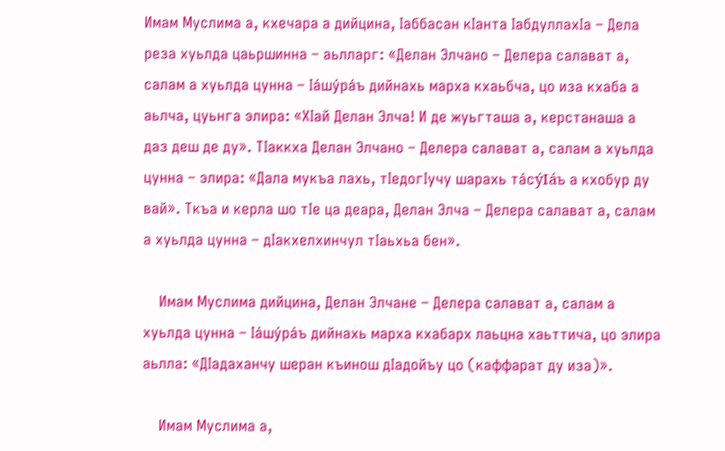Имам Муслима а, кхечара а дийцина, Iаббасан кIанта IабдуллахIа – Дела реза хуьлда цаьршинна – аьлларг: «Делан Элчано – Делера салават а, салам а хуьлда цунна – Iáшýрáъ дийнахь марха кхаьбча, цо иза кхаба а аьлча, цуьнга элира: «ХIай Делан Элча! И де жуьгташа а, керстанаша а даз деш де ду». ТIаккха Делан Элчано – Делера салават а, салам а хуьлда цунна – элира: «Дала мукъа лахь, тIедогIучу шарахь тáсýIáъ а кхобур ду вай». Ткъа и керла шо тIе ца деара, Делан Элча – Делера салават а, салам а хуьлда цунна – дIакхелхинчул тIаьхьа бен».

    Имам Муслима дийцина, Делан Элчане – Делера салават а, салам а хуьлда цунна – Iáшýрáъ дийнахь марха кхабарх лаьцна хаьттича, цо элира аьлла: «ДIадаханчу шеран къинош дIадойъу цо (каффарат ду иза)».

    Имам Муслима а,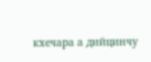кхечара а дийцинчу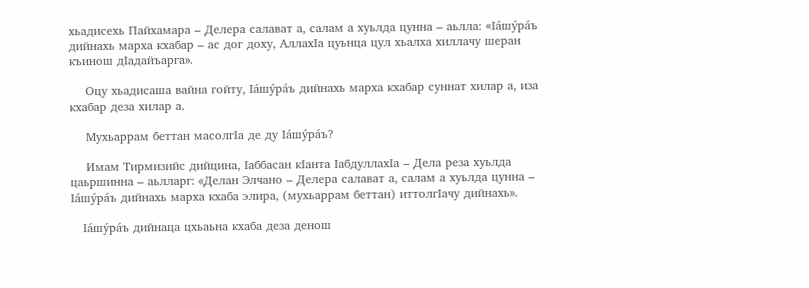хьадисехь Пайхамара – Делера салават а, салам а хуьлда цунна – аьлла: «Iáшýрáъ дийнахь марха кхабар – ас дог доху, АллахIа цуьнца цул хьалха хиллачу шеран къинош дIадайъарга».

    Оцу хьадисаша вайна гойту, Iáшýрáъ дийнахь марха кхабар суннат хилар а, иза кхабар деза хилар а.

    Мухьаррам беттан масолгIа де ду Iáшýрáъ?

    Имам Тирмизийс дийцина, Iаббасан кIанта IабдуллахIа – Дела реза хуьлда цаьршинна – аьлларг: «Делан Элчано – Делера салават а, салам а хуьлда цунна – Iáшýрáъ дийнахь марха кхаба элира, (мухьаррам беттан) иттолгIачу дийнахь».

    Iáшýрáъ дийнаца цхьаьна кхаба деза денош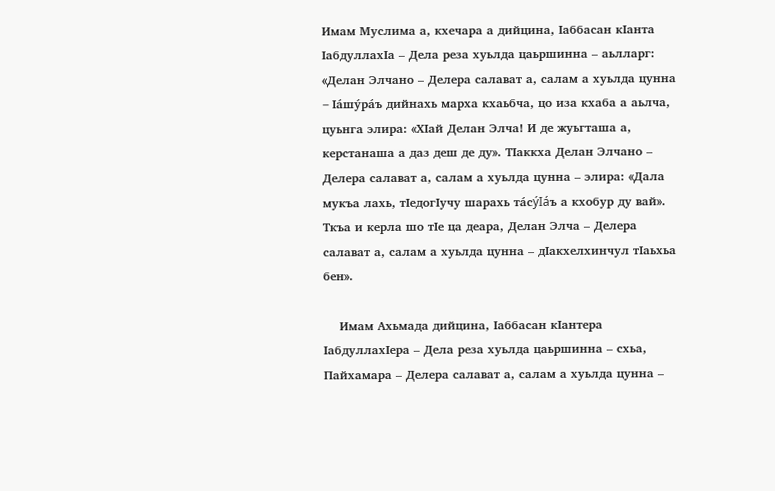Имам Муслима а, кхечара а дийцина, Iаббасан кIанта IабдуллахIа – Дела реза хуьлда цаьршинна – аьлларг: «Делан Элчано – Делера салават а, салам а хуьлда цунна – Iáшýрáъ дийнахь марха кхаьбча, цо иза кхаба а аьлча, цуьнга элира: «ХIай Делан Элча! И де жуьгташа а, керстанаша а даз деш де ду». ТIаккха Делан Элчано – Делера салават а, салам а хуьлда цунна – элира: «Дала мукъа лахь, тIедогIучу шарахь тáсýIáъ а кхобур ду вай». Ткъа и керла шо тIе ца деара, Делан Элча – Делера салават а, салам а хуьлда цунна – дIакхелхинчул тIаьхьа бен».

    Имам Ахьмада дийцина, Iаббасан кIантера IабдуллахIера – Дела реза хуьлда цаьршинна – схьа, Пайхамара – Делера салават а, салам а хуьлда цунна –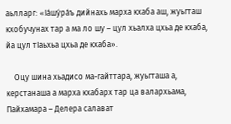аьлларг: «Iáшýрáъ дийнахь марха кхаба аш, жуьгташ кхобучунах тар а ма ло шу – цул хьалха цхьа де кхаба, йа цул тIаьхьа цхьа де кхаба».

    Оцу шина хьадисо ма-гайттара, жуьгташа а, керстанаша а марха кхабарх тар ца валархьама, Пайхамара – Делера салават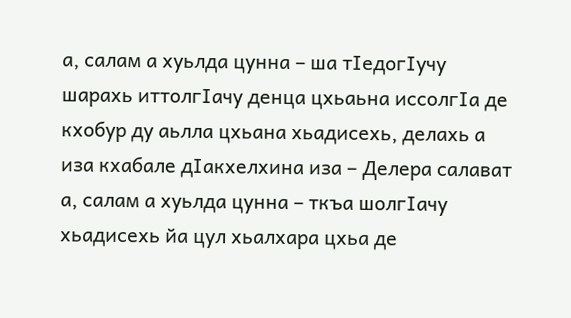а, салам а хуьлда цунна – ша тIедогIучу шарахь иттолгIачу денца цхьаьна иссолгIа де кхобур ду аьлла цхьана хьадисехь, делахь а иза кхабале дIакхелхина иза – Делера салават а, салам а хуьлда цунна – ткъа шолгIачу хьадисехь йа цул хьалхара цхьа де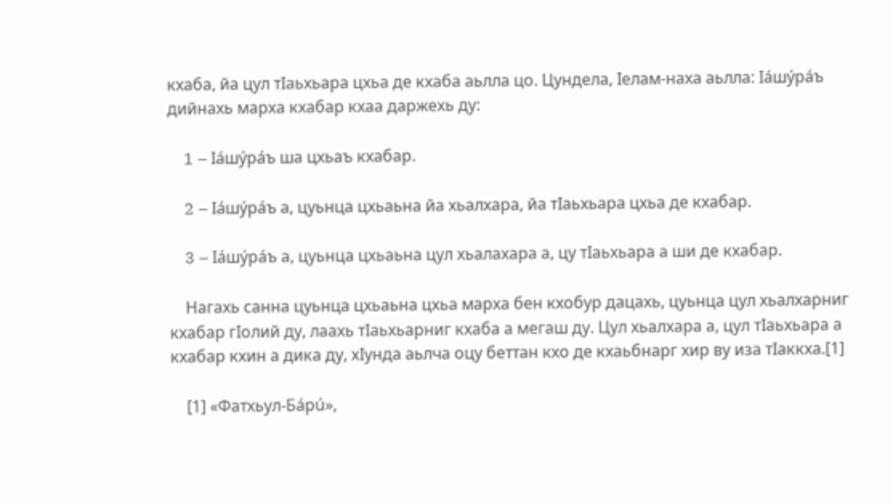кхаба, йа цул тIаьхьара цхьа де кхаба аьлла цо. Цундела, Iелам-наха аьлла: Iáшýрáъ дийнахь марха кхабар кхаа даржехь ду:

    1 – Iáшýрáъ ша цхьаъ кхабар.

    2 – Iáшýрáъ а, цуьнца цхьаьна йа хьалхара, йа тIаьхьара цхьа де кхабар.

    3 – Iáшýрáъ а, цуьнца цхьаьна цул хьалахара а, цу тIаьхьара а ши де кхабар.

    Нагахь санна цуьнца цхьаьна цхьа марха бен кхобур дацахь, цуьнца цул хьалхарниг кхабар гIолий ду, лаахь тIаьхьарниг кхаба а мегаш ду. Цул хьалхара а, цул тIаьхьара а кхабар кхин а дика ду, хIунда аьлча оцу беттан кхо де кхаьбнарг хир ву иза тIаккха.[1]

    [1] «Фатхьул-Бáрú»,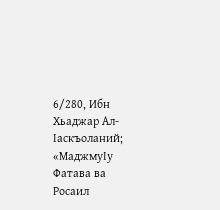6/280, Ибн Хьаджар Ал-Iаскъоланий; «МаджмуIу Фатава ва Росаил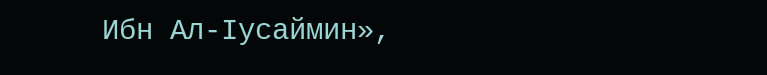Ибн Ал-Iусаймин»,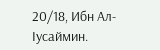20/18, Ибн Ал-Iусаймин.